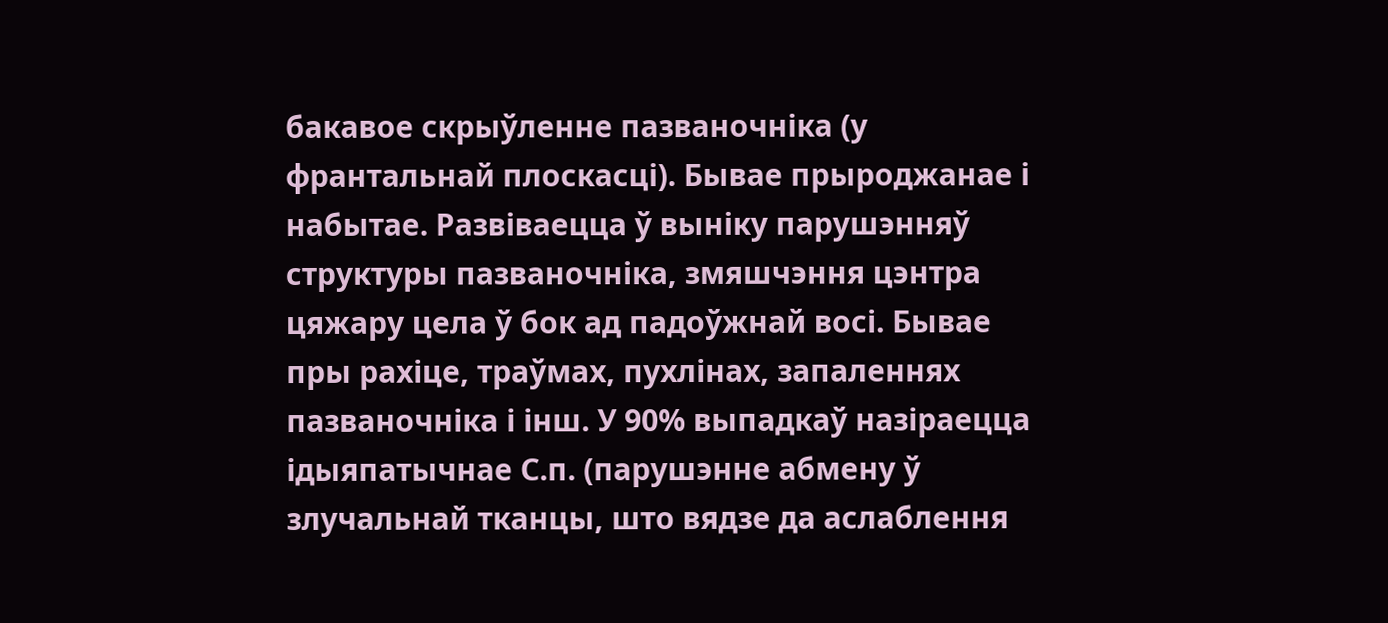бакавое скрыўленне пазваночніка (у франтальнай плоскасці). Бывае прыроджанае і набытае. Развіваецца ў выніку парушэнняў структуры пазваночніка, змяшчэння цэнтра цяжару цела ў бок ад падоўжнай восі. Бывае пры рахіце, траўмах, пухлінах, запаленнях пазваночніка і інш. У 90% выпадкаў назіраецца ідыяпатычнае С.п. (парушэнне абмену ў злучальнай тканцы, што вядзе да аслаблення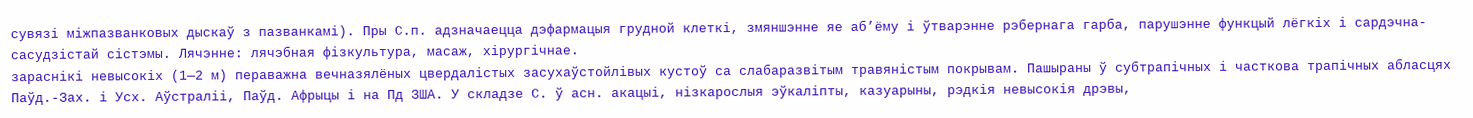сувязі міжпазванковых дыскаў з пазванкамі). Пры С.п. адзначаецца дэфармацыя грудной клеткі, змяншэнне яе аб’ёму і ўтварэнне рэбернага гарба, парушэнне функцый лёгкіх і сардэчна-сасудзістай сістэмы. Лячэнне: лячэбная фізкультура, масаж, хірургічнае.
зараснікі невысокіх (1—2 м) пераважна вечназялёных цвердалістых засухаўстойлівых кустоў са слабаразвітым травяністым покрывам. Пашыраны ў субтрапічных і часткова трапічных абласцях Паўд.-Зах. і Усх. Аўстраліі, Паўд. Афрыцы і на Пд ЗША. У складзе С. ў асн. акацыі, нізкарослыя эўкаліпты, казуарыны, рэдкія невысокія дрэвы,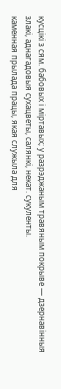кусцікі з сям. бабовых і міртавых; у разрэджаным травяным покрыве — дзернавінныя злакі, аднагадовыя сухацветы, салянкі, некат. сукуленты.
каменная прылада працы, якая служыла для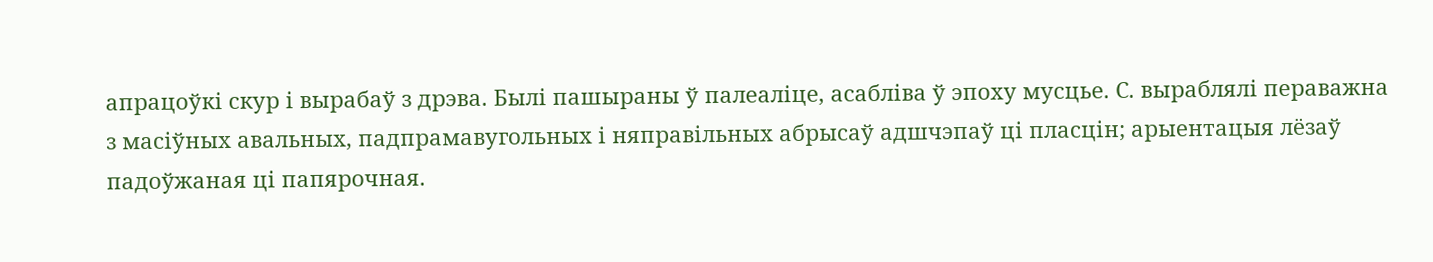апрацоўкі скур і вырабаў з дрэва. Былі пашыраны ў палеаліце, асабліва ў эпоху мусцье. С. выраблялі пераважна з масіўных авальных, падпрамавугольных і няправільных абрысаў адшчэпаў ці пласцін; арыентацыя лёзаў падоўжаная ці папярочная.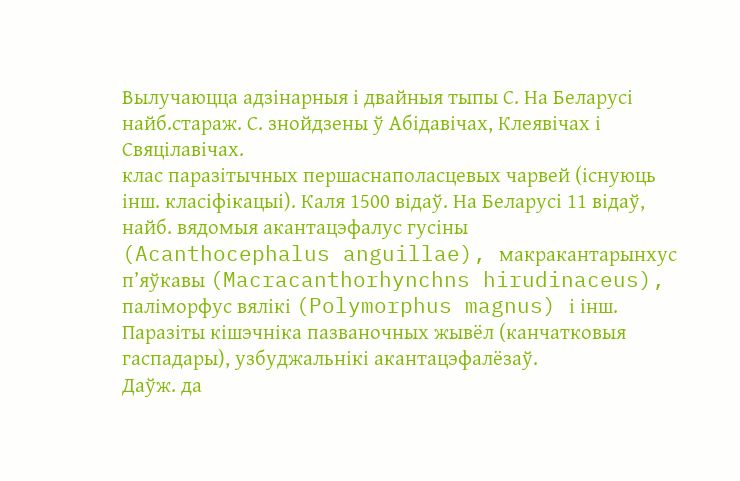Вылучаюцца адзінарныя і двайныя тыпы С. На Беларусі найб.стараж. С. знойдзены ў Абідавічах, Клеявічах і Свяцілавічах.
клас паразітычных першаснаполасцевых чарвей (існуюць інш. класіфікацыі). Каля 1500 відаў. На Беларусі 11 відаў, найб. вядомыя акантацэфалус гусіны (Acanthocephalus anguillae), макракантарынхус п’яўкавы (Macracanthorhynchns hirudinaceus), паліморфус вялікі (Polymorphus magnus) і інш. Паразіты кішэчніка пазваночных жывёл (канчатковыя гаспадары), узбуджальнікі акантацэфалёзаў.
Даўж. да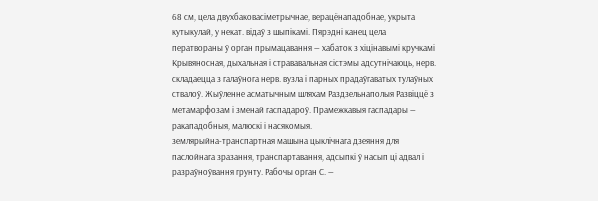68 см, цела двухбаковасіметрычнае, верацёнападобнае, укрыта кутыкулай, у некат. відаў з шыпікамі. Пярэдні канец цела ператвораны ў орган прымацавання — хабаток з хіцінавымі кручкамі Крывяносная, дыхальная і стрававальная сістэмы адсутнічаюць, нерв. складаецца з галаўнога нерв. вузла і парных прадаўгаватых тулаўных ствалоў. Жыўленне асматычным шляхам Раздзельнаполыя Развіццё з метамарфозам і зменай гаспадароў. Прамежкавыя гаспадары — ракападобныя, малюскі і насякомыя.
землярыйна-транспартная машына цыклічнага дзеяння для паслойнага зразання, транспартавання, адсыпкі ў насып ці адвал і разраўноўвання грунту. Рабочы орган С. —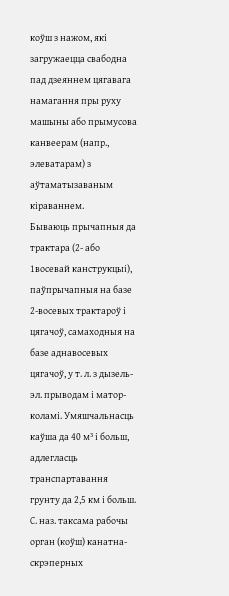коўш з нажом, які загружаецца свабодна пад дзеяннем цягавага намагання пры руху машыны або прымусова канвеерам (напр., элеватарам) з аўтаматызаваным кіраваннем.
Бываюць прычапныя да трактара (2- або 1восевай канструкцыі), паўпрычапныя на базе 2-восевых трактароў і цягачоў, самаходныя на базе аднавосевых цягачоў, у т. л. з дызель-эл. прыводам і матор-коламі. Умяшчальнасць каўша да 40 м³ і больш, адлегласць транспартавання грунту да 2,5 км і больш. С. наз. таксама рабочы орган (коўш) канатна-скрэперных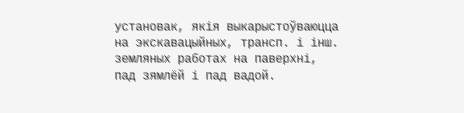установак, якія выкарыстоўваюцца на экскавацыйных, трансп. і інш. земляных работах на паверхні, пад зямлёй і пад вадой.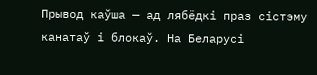Прывод каўша — ад лябёдкі праз сістэму канатаў і блокаў. На Беларусі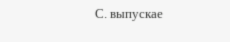С. выпускае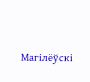Магілёўскі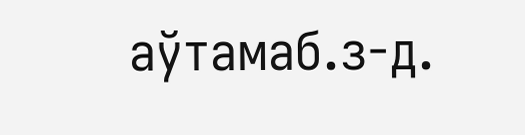аўтамаб.з-д.